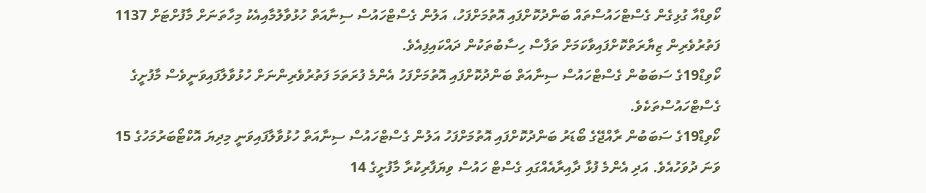ކޯވިޑްއާ ގުޅިގެން ގެސްޓްހައުސްތައް ބަންދުކޮށްފައި އޮތުމަށްފަހު، އަލުން ގެސްޓްހައުސް ސިނާއަތް ހުޅުވާލުމާއިއެކު މިހާތަނަށް މާފުށްޓަށް 1137 ފަތުރުވެރިން ޒިޔާރަތްކޮށްފައިވާކަމަށް ތަފާސް ހިސާބުތަކުން ދައްކައިފިއެވެ.
ކޯވިޑް19ގެ ސަބަބުން ގެސްޓްހައުސް ސިނާއަތް ބަންދުކޮށްފައި އޮތުމަށްފަހު އެންމެ ފުރަތަމަ ފަތުރުވެރިންނަށް ހުޅުވާލާފައިވަނީވެސް މާފުށީގެ ގެސްޓްހައުސްތަކެވެ.
ކޯވިޑް19ގެ ސަބަބުން ރާއްޖޭގެ ބޯޑަރު ބަންދުކޮށްފައި އޮތުމަށްފަހު އަލުން ގެސްޓްހައުސް ސިނާއަތް ހުޅުވާލާފައިވަނީ މިދިޔަ އޮކްޓޯބަރުމަހުގެ 15 ވަނަ ދުވަހުއެވެ. އަދި އެންމެ ފުޅާ ދާއިރާއެއްގައި ގެސްޓް ހައުސް ވިޔަފާރިކުރާ މާފުށީގެ 14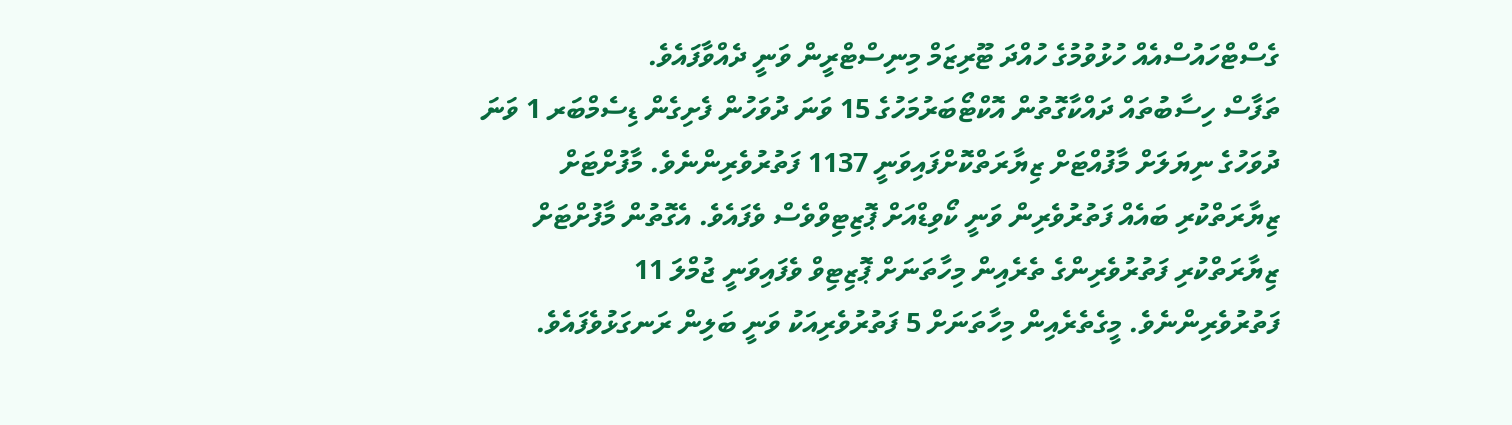ގެސްޓްހައުސްއެއް ހުޅުވުމުގެ ހުއްދަ ޓޫރިޒަމް މިނިސްޓްރީން ވަނީ ދެއްވާފައެވެ.
ތަފާސް ހިސާބުތައް ދައްކާގޮތުން އޮކްޓޯބަރުމަހުގެ 15 ވަނަ ދުވަހުން ފެށިގެން ޑިސެމްބަރ 1 ވަނަ ދުވަހުގެ ނިޔަލަށް މާފުއްޓަށް ޒިޔާރަތްކޮށްފައިވަނީ 1137 ފަތުރުވެރިންނެވެ. މާފުށްޓަށް ޒިޔާރަތްކުރި ބައެއް ފަތުރުވެރިން ވަނީ ކޯވިޑްއަށް ޕޮޒިޓިވްވެސް ވެފައެވެ. އެގޮތުން މާފުށްޓަށް ޒިޔާރަތްކުރި ފަތުރުވެރިންގެ ތެރެއިން މިހާތަނަށް ޕޮޒިޓިވް ވެފައިވަނީ ޖުމްލަ 11 ފަތުރުވެރިންނެވެ. މީގެތެރެއިން މިހާތަނަށް 5 ފަތުރުވެރިއަކު ވަނީ ބަލިން ރަނގަޅުވެފައެވެ.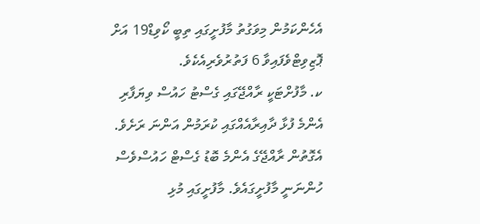އެހެންކަމުން މިވަގުތު މާފުށީގައި ތިބީ ކޯވިޑް19 އަށް ޕޮޒިވިޓްވެފައިވާ 6 ފަތުރުވެރިއެކެވެ.
ކ. މާފުށްޓަކީ ރާއްޖޭގައި ގެސްޓު ހައުސް ވިޔަފާރި އެންމެ ފުޅާ ދާއިރާއެއްގައި ކުރަމުން އަންނަ ރަށެވެ. އެގޮތުން ރާއްޖޭގެ އެންމެ ބޮޑު ގެސްޓް ހައުސްވެސް ހުންނަނީ މާފުށީގައެވެ. މާފުށީގައި މުޅި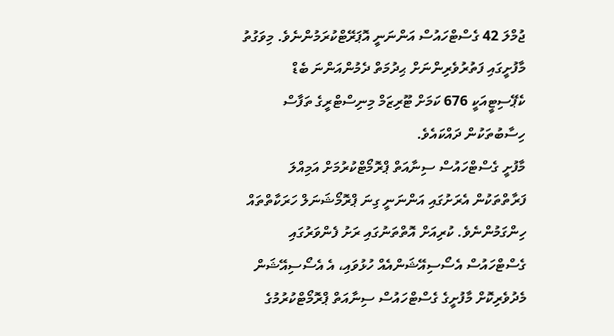ޖުމްލަ 42 ގެސްޓްހައުސް އަންނަނީ އޮޕަރޭޓްކުރަމުންނެވެ. މިވަގުތު މާފުށީގައި ފަތުރުވެރިންނަށް ޙިދުމަތް ދެމުންއަންނަ ބެޑް ކެޕޭސިޓީއަކީ 676 ކަމަށް ޓޫރިޒަމް މިނިސްޓްރީގެ ތަފާސް ހިސާބުތަކުން ދައްކައެވެ.
މާފުށީ ގެސްޓްހައުސް ސިނާއަތް ޕްރޮމޯޓްކުރުމަށް އަމިއްލަ ފަރާތްތަކުން އެރަށުގައި އަންނަނީ ގިނަ ޕްރޮމޯޝަނަލް ހަރަކާތްތައް ހިންގަމުންނެވެ. ކުރިއަށް އޮތްތަނުގައި ރަށު ފެންވަރުގައި ގެސްޓްހައުސް އެސޯސިއޭޝަންއެއް ހުޅުވައި، އެ އެސޯސިއޭޝަން މެދުވެރިކޮށް މާފުށީގެ ގެސްޓްހައުސް ސިނާއަތް ޕްރޮމޯޓްކުރުމުގެ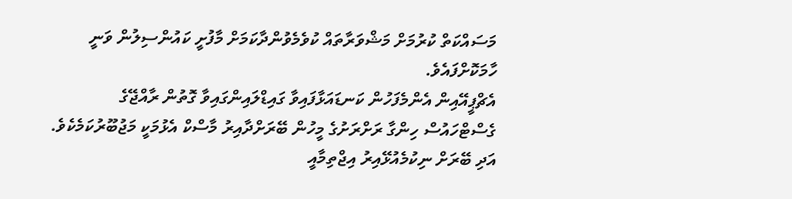މަސައްކަތް ކުރުމަށް މަޝްވަރާތައް ކުވެމެވުންދާކަމަށް މާފުށީ ކައުންސިލުން ވަނީ ހާމަކޮށްފައެވެ.
އެޗްޕީއޭއިން އެންމެފަހުން ކަނޑައަޅާފައިވާ ގައިޑްލައިންގައިވާ ގޮތުން ރާއްޖޭގެ ގެސްޓްހައުސް ހިންގާ ރަށްރަށުގެ މީހުން ބޭރަށްދާއިރު މާސްކް އެޅުމަކީ މަޖުބޫރުކަމެކެވެ. އަދި ބޭރަށް ނިކުމެއުޅޭއިރު އިޖްތިމާއީ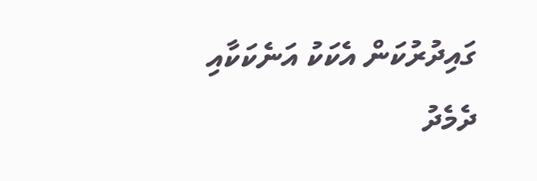ގައިދުރުކަން އެކަކު އަނެކަކާއި ދެމެދު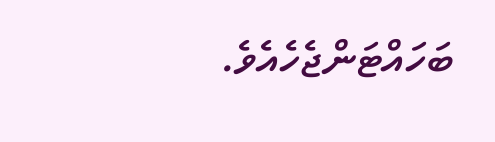ބަހައްޓަންޖެހެއެވެ.